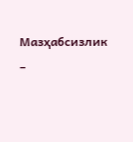Мазҳабсизлик –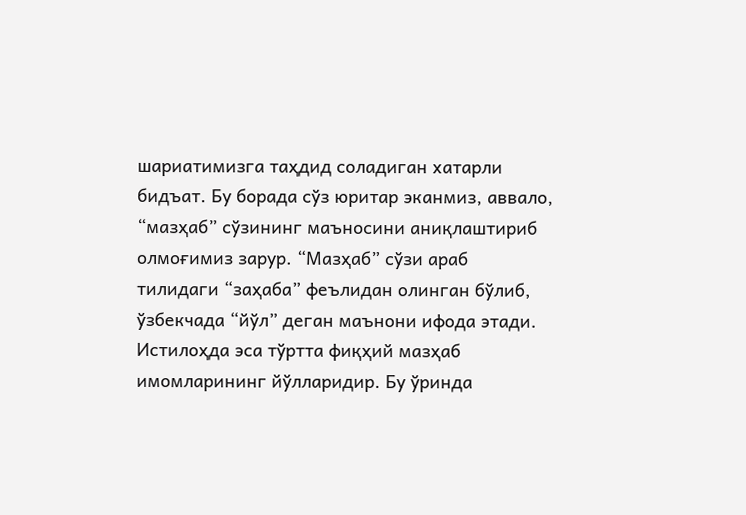шариатимизга таҳдид соладиган хатарли бидъат. Бу борада сўз юритар эканмиз, аввало, “мазҳаб” сўзининг маъносини аниқлаштириб олмоғимиз зарур. “Мазҳаб” сўзи араб тилидаги “заҳаба” феълидан олинган бўлиб, ўзбекчада “йўл” деган маънони ифода этади. Истилоҳда эса тўртта фиқҳий мазҳаб имомларининг йўлларидир. Бу ўринда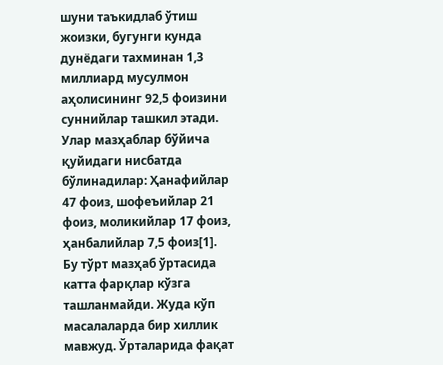шуни таъкидлаб ўтиш жоизки, бугунги кунда дунёдаги тахминан 1,3 миллиард мусулмон аҳолисининг 92,5 фоизини суннийлар ташкил этади. Улар мазҳаблар бўйича қуйидаги нисбатда бўлинадилар: Ҳанафийлар 47 фоиз, шофеъийлар 21 фоиз, моликийлар 17 фоиз, ҳанбалийлар 7,5 фоиз[1].
Бу тўрт мазҳаб ўртасида катта фарқлар кўзга ташланмайди. Жуда кўп масалаларда бир хиллик мавжуд. Ўрталарида фақат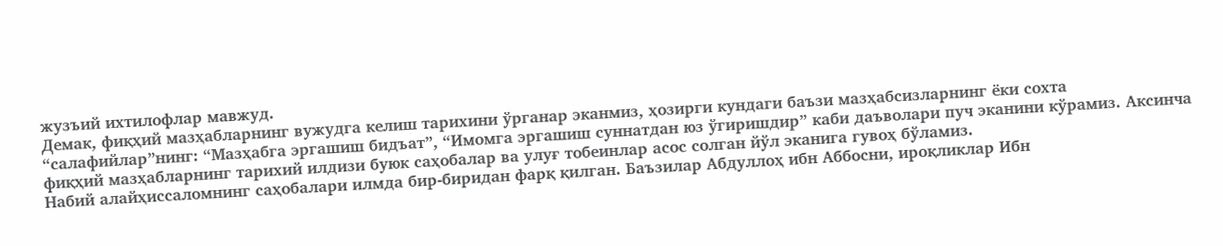жузъий ихтилофлар мавжуд.
Демак, фиқҳий мазҳабларнинг вужудга келиш тарихини ўрганар эканмиз, ҳозирги кундаги баъзи мазҳабсизларнинг ёки сохта “салафийлар”нинг: “Мазҳабга эргашиш бидъат”, “Имомга эргашиш суннатдан юз ўгиришдир” каби даъволари пуч эканини кўрамиз. Аксинча фиқҳий мазҳабларнинг тарихий илдизи буюк саҳобалар ва улуғ тобеинлар асос солган йўл эканига гувоҳ бўламиз.
Набий алайҳиссаломнинг саҳобалари илмда бир-биридан фарқ қилган. Баъзилар Абдуллоҳ ибн Аббосни, ироқликлар Ибн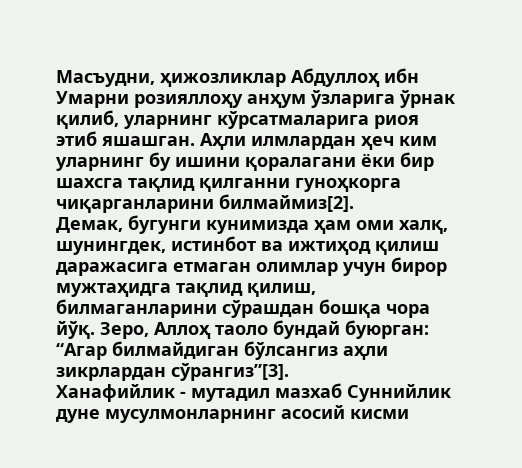Масъудни, ҳижозликлар Абдуллоҳ ибн Умарни розияллоҳу анҳум ўзларига ўрнак қилиб, уларнинг кўрсатмаларига риоя этиб яшашган. Аҳли илмлардан ҳеч ким уларнинг бу ишини қоралагани ёки бир шахсга тақлид қилганни гуноҳкорга чиқарганларини билмаймиз[2].
Демак, бугунги кунимизда ҳам оми халқ, шунингдек, истинбот ва ижтиҳод қилиш даражасига етмаган олимлар учун бирор мужтаҳидга тақлид қилиш, билмаганларини сўрашдан бошқа чора йўқ. Зеро, Аллоҳ таоло бундай буюрган: “Агар билмайдиган бўлсангиз аҳли зикрлардан сўрангиз”[3].
Ханафийлик - мутадил мазхаб Суннийлик дуне мусулмонларнинг асосий кисми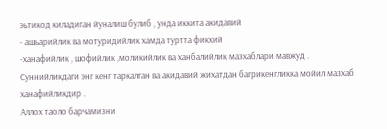эьтикод киладиган йуналиш булиб , унда иккита акидавий
- ашьарийлик ва мотуридийлик хамда туртта фикхий
-ханафийлик , шофийлик ,моликийлик ва ханбалийлик мазхаблари мавжуд .
Суннийликдаги энг кенг таркалган ва акидавий жихатдан багрикенгликка мойил мазхаб ханафийликдир .
Аллох таоло барчамизни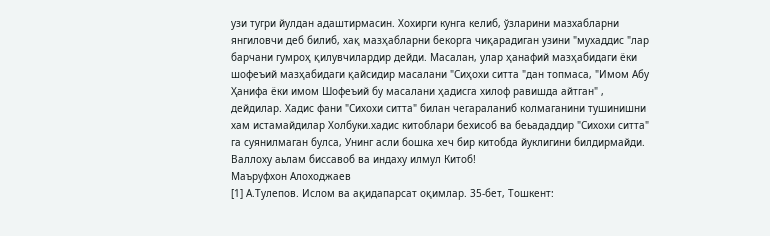узи тугри йулдан адаштирмасин. Хохирги кунга келиб, ўзларини мазхабларни янгиловчи деб билиб, хақ мазҳабларни бекорга чиқарадиган узини "мухаддис "лар барчани гумроҳ қилувчилардир дейди. Масалан, улар ҳанафий мазҳабидаги ёки шофеъий мазҳабидаги қайсидир масалани "Сиҳохи ситта "дан топмаса, "Имом Абу Ҳанифа ёки имом Шофеъий бу масалани ҳадисга хилоф равишда айтган" , дейдилар. Хадис фани "Сихохи ситта" билан чегараланиб колмаганини тушинишни хам истамайдилар Холбуки.хадис китоблари бехисоб ва беьададдир "Сихохи ситта" га суянилмаган булса, Унинг асли бошка хеч бир китобда йуклигини билдирмайди. Валлоху аьлам биссавоб ва индаху илмул Китоб!
Маъруфхон Алоходжаев
[1] А.Тулепов. Ислом ва ақидапарсат оқимлар. 35-бет, Тошкент: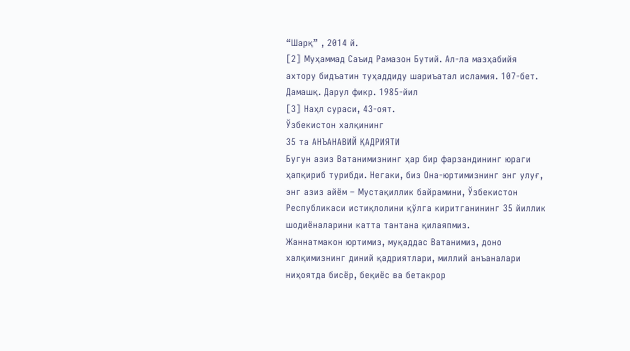“Шарқ” , 2014 й.
[2] Муҳаммад Саъид Рамазон Бутий. Ал-ла мазҳабийя ахтору бидъатин туҳаддиду шариъатал исламия. 107-бет. Дамашқ. Дарул фикр. 1985-йил
[3] Наҳл сураси, 43-оят.
Ўзбекистон халқининг
35 та АНЪАНАВИЙ ҚАДРИЯТИ
Бугун азиз Ватанимизнинг ҳар бир фарзандининг юраги ҳапқириб турибди. Негаки, биз Она-юртимизнинг энг улуғ, энг азиз айём – Мустақиллик байрамини, Ўзбекистон Республикаси истиқлолини қўлга киритганининг 35 йиллик шодиёналарини катта тантана қилаяпмиз.
Жаннатмакон юртимиз, муқаддас Ватанимиз, доно халқимизнинг диний қадриятлари, миллий анъаналари ниҳоятда бисёр, беқиёс ва бетакрор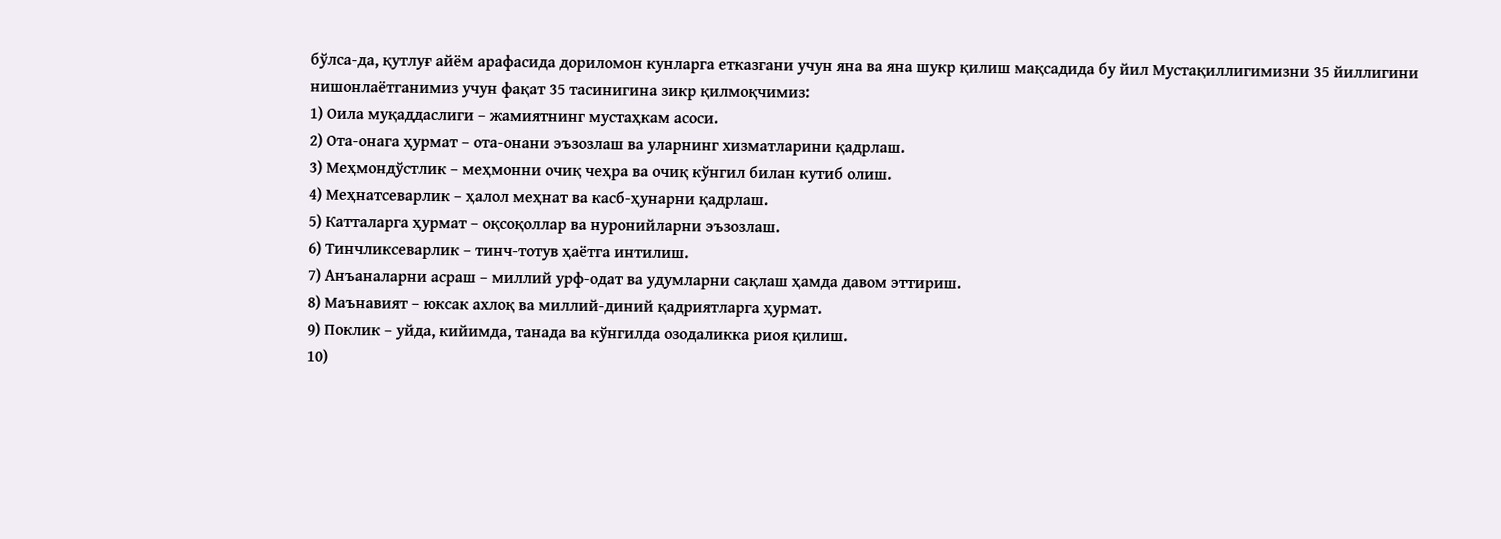бўлса-да, қутлуғ айём арафасида дориломон кунларга етказгани учун яна ва яна шукр қилиш мақсадида бу йил Мустақиллигимизни 35 йиллигини нишонлаётганимиз учун фақат 35 тасинигина зикр қилмоқчимиз:
1) Оила муқаддаслиги – жамиятнинг мустаҳкам асоси.
2) Ота-онага ҳурмат – ота-онани эъзозлаш ва уларнинг хизматларини қадрлаш.
3) Меҳмондўстлик – меҳмонни очиқ чеҳра ва очиқ кўнгил билан кутиб олиш.
4) Меҳнатсеварлик – ҳалол меҳнат ва касб-ҳунарни қадрлаш.
5) Катталарга ҳурмат – оқсоқоллар ва нуронийларни эъзозлаш.
6) Тинчликсеварлик – тинч-тотув ҳаётга интилиш.
7) Анъаналарни асраш – миллий урф-одат ва удумларни сақлаш ҳамда давом эттириш.
8) Маънавият – юксак ахлоқ ва миллий-диний қадриятларга ҳурмат.
9) Поклик – уйда, кийимда, танада ва кўнгилда озодаликка риоя қилиш.
10)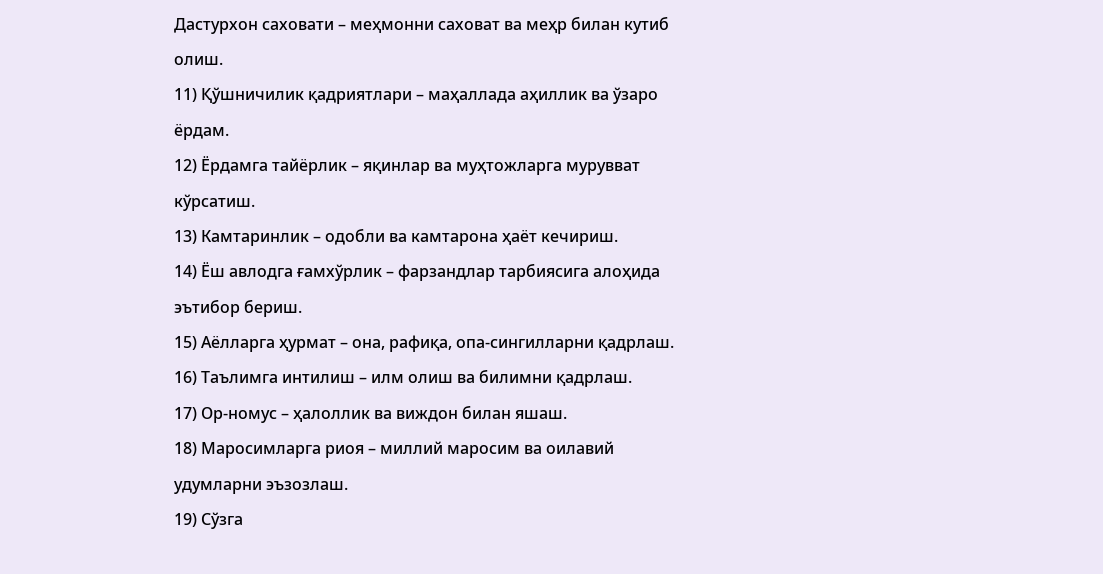Дастурхон саховати – меҳмонни саховат ва меҳр билан кутиб олиш.
11) Қўшничилик қадриятлари – маҳаллада аҳиллик ва ўзаро ёрдам.
12) Ёрдамга тайёрлик – яқинлар ва муҳтожларга мурувват кўрсатиш.
13) Камтаринлик – одобли ва камтарона ҳаёт кечириш.
14) Ёш авлодга ғамхўрлик – фарзандлар тарбиясига алоҳида эътибор бериш.
15) Аёлларга ҳурмат – она, рафиқа, опа-сингилларни қадрлаш.
16) Таълимга интилиш – илм олиш ва билимни қадрлаш.
17) Ор-номус – ҳалоллик ва виждон билан яшаш.
18) Маросимларга риоя – миллий маросим ва оилавий удумларни эъзозлаш.
19) Сўзга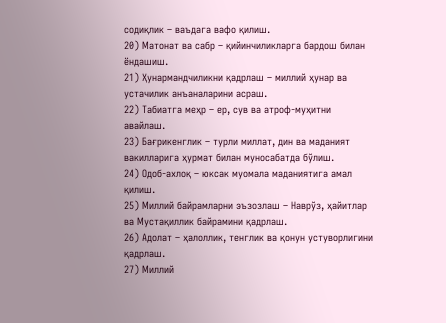содиқлик – ваъдага вафо қилиш.
20) Матонат ва сабр – қийинчиликларга бардош билан ёндашиш.
21) Ҳунармандчиликни қадрлаш – миллий ҳунар ва устачилик анъаналарини асраш.
22) Табиатга меҳр – ер, сув ва атроф-муҳитни авайлаш.
23) Бағрикенглик – турли миллат, дин ва маданият вакилларига ҳурмат билан муносабатда бўлиш.
24) Одоб-ахлоқ – юксак муомала маданиятига амал қилиш.
25) Миллий байрамларни эъзозлаш – Наврўз, ҳайитлар ва Мустақиллик байрамини қадрлаш.
26) Адолат – ҳалоллик, тенглик ва қонун устуворлигини қадрлаш.
27) Миллий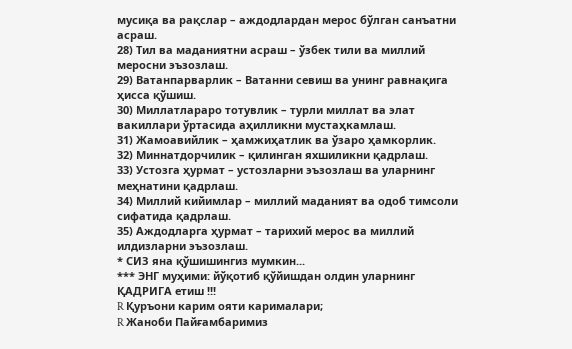мусиқа ва рақслар – аждодлардан мерос бўлган санъатни асраш.
28) Тил ва маданиятни асраш – ўзбек тили ва миллий меросни эъзозлаш.
29) Ватанпарварлик – Ватанни севиш ва унинг равнақига ҳисса қўшиш.
30) Миллатлараро тотувлик – турли миллат ва элат вакиллари ўртасида аҳилликни мустаҳкамлаш.
31) Жамоавийлик – ҳамжиҳатлик ва ўзаро ҳамкорлик.
32) Миннатдорчилик – қилинган яхшиликни қадрлаш.
33) Устозга ҳурмат – устозларни эъзозлаш ва уларнинг меҳнатини қадрлаш.
34) Миллий кийимлар – миллий маданият ва одоб тимсоли сифатида қадрлаш.
35) Аждодларга ҳурмат – тарихий мерос ва миллий илдизларни эъзозлаш.
* СИЗ яна қўшишингиз мумкин...
*** ЭНГ муҳими: йўқотиб қўйишдан олдин уларнинг ҚАДРИГА етиш !!!
R Қуръони карим ояти карималари;
R Жаноби Пайғамбаримиз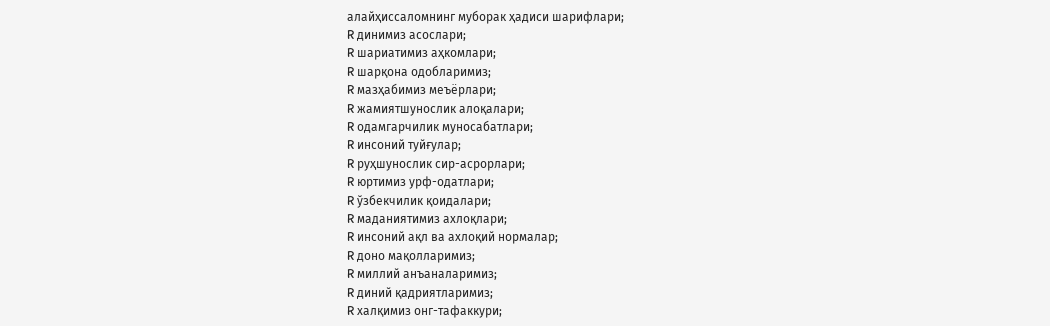алайҳиссаломнинг муборак ҳадиси шарифлари;
R динимиз асослари;
R шариатимиз аҳкомлари;
R шарқона одобларимиз;
R мазҳабимиз меъёрлари;
R жамиятшунослик алоқалари;
R одамгарчилик муносабатлари;
R инсоний туйғулар;
R руҳшунослик сир-асрорлари;
R юртимиз урф-одатлари;
R ўзбекчилик қоидалари;
R маданиятимиз ахлоқлари;
R инсоний ақл ва ахлоқий нормалар;
R доно мақолларимиз;
R миллий анъаналаримиз;
R диний қадриятларимиз;
R халқимиз онг-тафаккури;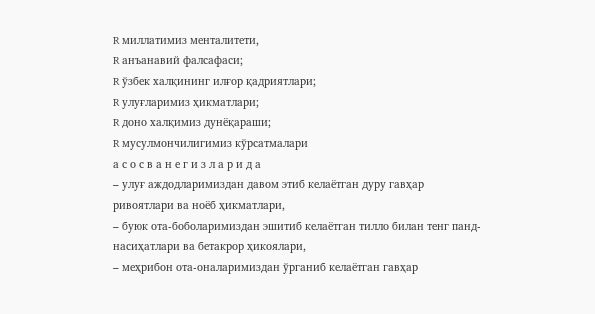R миллатимиз менталитети,
R анъанавий фалсафаси;
R ўзбек халқининг илғор қадриятлари;
R улуғларимиз ҳикматлари;
R доно халқимиз дунёқараши;
R мусулмончилигимиз кўрсатмалари
а с о с в а н е г и з л а р и д а
– улуғ аждодларимиздан давом этиб келаётган дуру гавҳар ривоятлари ва ноёб ҳикматлари,
– буюк ота-боболаримиздан эшитиб келаётган тилло билан тенг панд-насиҳатлари ва бетакрор ҳикоялари,
– меҳрибон ота-оналаримиздан ўрганиб келаётган гавҳар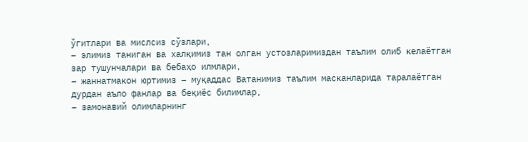ўгитлари ва мислсиз сўзлари,
– элимиз таниган ва халқимиз тан олган устозларимиздан таълим олиб келаётган зар тушунчалари ва бебаҳо илмлари,
– жаннатмакон юртимиз – муқаддас Ватанимиз таълим масканларида таралаётган дурдан аъло фанлар ва беқиёс билимлар,
– замонавий олимларнинг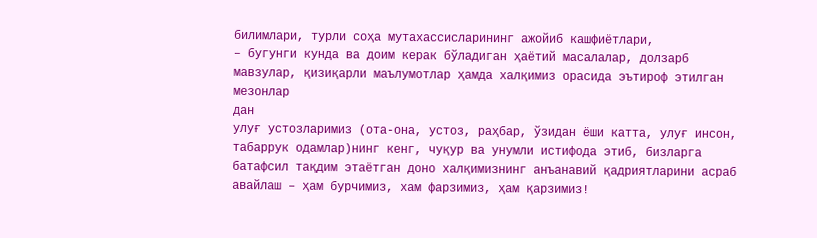билимлари, турли соҳа мутахассисларининг ажойиб кашфиётлари,
– бугунги кунда ва доим керак бўладиган ҳаётий масалалар, долзарб мавзулар, қизиқарли маълумотлар ҳамда халқимиз орасида эътироф этилган мезонлар
дан
улуғ устозларимиз (ота-она, устоз, раҳбар, ўзидан ёши катта, улуғ инсон, табаррук одамлар)нинг кенг, чуқур ва унумли истифода этиб, бизларга батафсил тақдим этаётган доно халқимизнинг анъанавий қадриятларини асраб авайлаш – ҳам бурчимиз, хам фарзимиз, ҳам қарзимиз!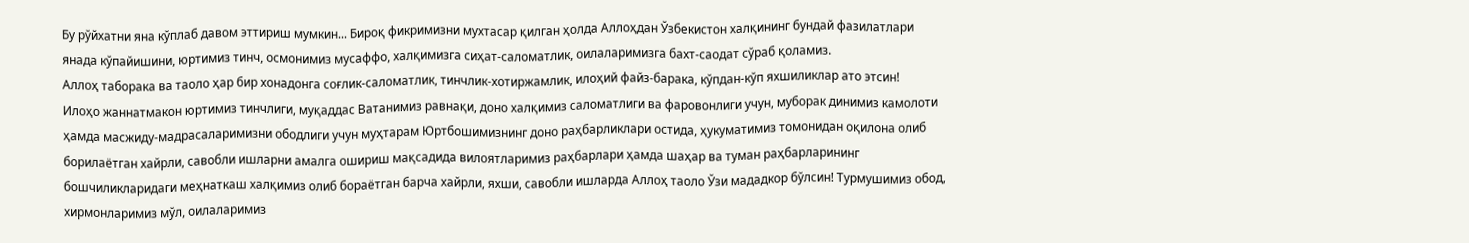Бу рўйхатни яна кўплаб давом эттириш мумкин... Бироқ фикримизни мухтасар қилган ҳолда Аллоҳдан Ўзбекистон халқининг бундай фазилатлари янада кўпайишини, юртимиз тинч, осмонимиз мусаффо, халқимизга сиҳат-саломатлик, оилаларимизга бахт-саодат сўраб қоламиз.
Аллоҳ таборака ва таоло ҳар бир хонадонга соғлик-саломатлик, тинчлик-хотиржамлик, илоҳий файз-барака, кўпдан-кўп яхшиликлар ато этсин!
Илоҳо жаннатмакон юртимиз тинчлиги, муқаддас Ватанимиз равнақи, доно халқимиз саломатлиги ва фаровонлиги учун, муборак динимиз камолоти ҳамда масжиду-мадрасаларимизни ободлиги учун муҳтарам Юртбошимизнинг доно раҳбарликлари остида, ҳукуматимиз томонидан оқилона олиб борилаётган хайрли, савобли ишларни амалга ошириш мақсадида вилоятларимиз раҳбарлари ҳамда шаҳар ва туман раҳбарларининг бошчиликларидаги меҳнаткаш халқимиз олиб бораётган барча хайрли, яхши, савобли ишларда Аллоҳ таоло Ўзи мададкор бўлсин! Турмушимиз обод, хирмонларимиз мўл, оилаларимиз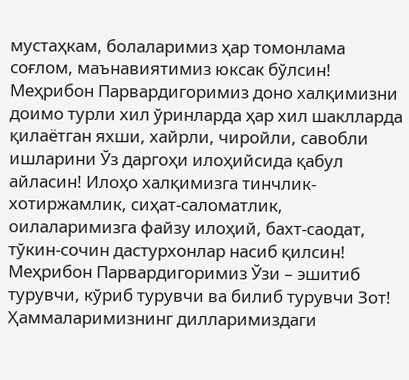мустаҳкам, болаларимиз ҳар томонлама соғлом, маънавиятимиз юксак бўлсин!
Меҳрибон Парвардигоримиз доно халқимизни доимо турли хил ўринларда ҳар хил шаклларда қилаётган яхши, хайрли, чиройли, савобли ишларини Ўз даргоҳи илоҳийсида қабул айласин! Илоҳо халқимизга тинчлик-хотиржамлик, сиҳат-саломатлик, оилаларимизга файзу илоҳий, бахт-саодат, тўкин-сочин дастурхонлар насиб қилсин! Меҳрибон Парвардигоримиз Ўзи – эшитиб турувчи, кўриб турувчи ва билиб турувчи Зот! Ҳаммаларимизнинг дилларимиздаги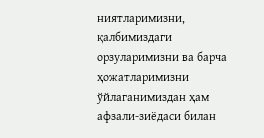ниятларимизни, қалбимиздаги орзуларимизни ва барча ҳожатларимизни ўйлаганимиздан ҳам афзали-зиёдаси билан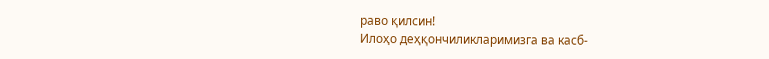раво қилсин!
Илоҳо деҳқончиликларимизга ва касб-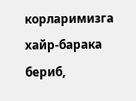корларимизга хайр-барака бериб,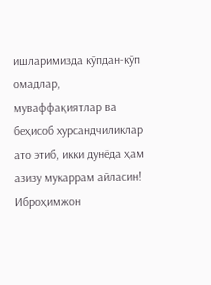ишларимизда кўпдан-кўп омадлар, муваффақиятлар ва беҳисоб хурсандчиликлар ато этиб, икки дунёда ҳам азизу мукаррам айласин!
Иброҳимжон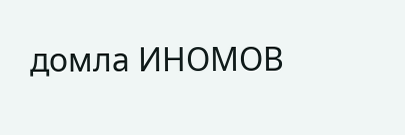домла ИНОМОВ